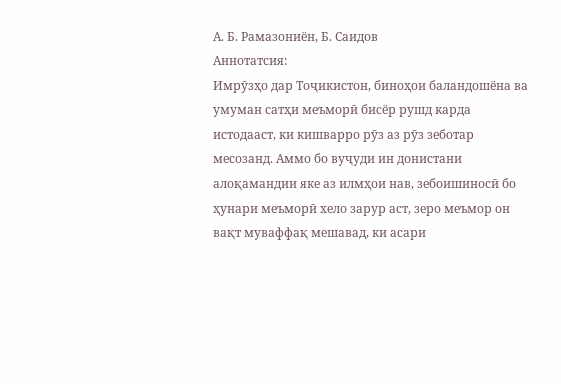А. Б. Рамазониён, Б. Саидов
Аннотатсия:
Имрӯзҳо дар Тоҷикистон, биноҳои баландошёна ва умуман сатҳи меъморӣ бисёр рушд карда истодааст, ки кишварро рӯз аз рӯз зеботар месозанд. Аммо бо вуҷуди ин донистани алоқамандии яке аз илмҳои нав, зебоишиносӣ бо ҳунари меъморӣ хело зарур аст, зеро меъмор он вақт муваффақ мешавад, ки асари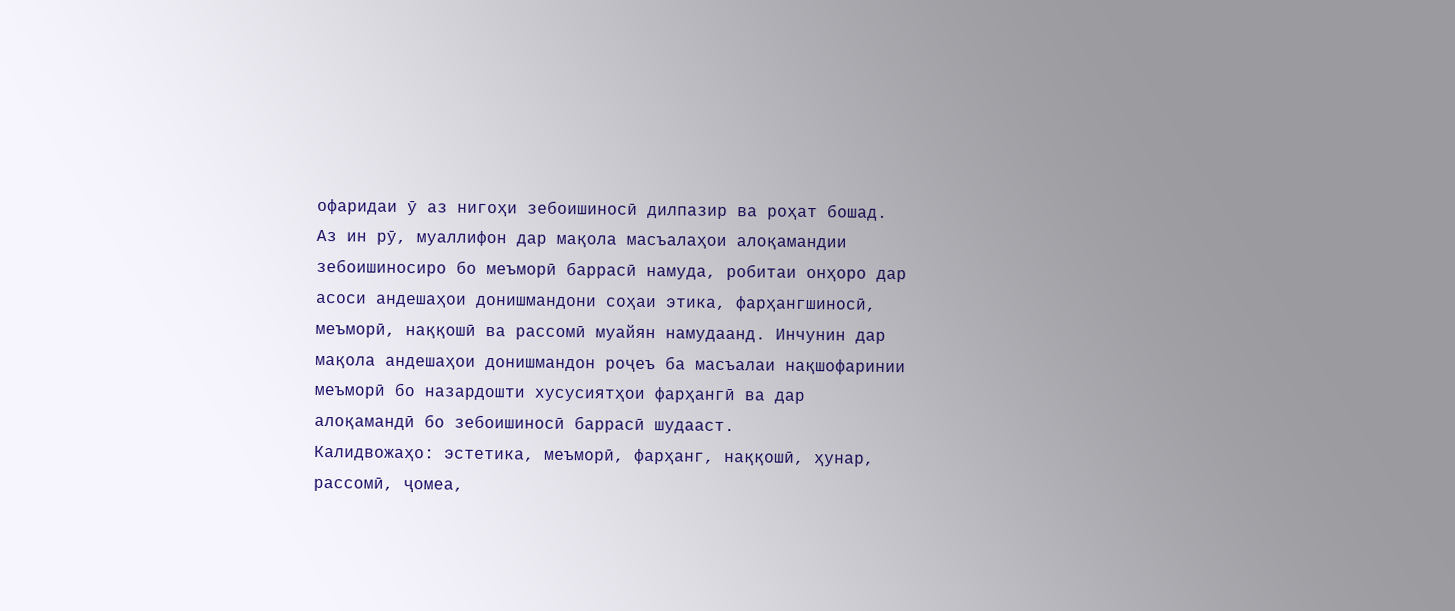офаридаи ӯ аз нигоҳи зебоишиносӣ дилпазир ва роҳат бошад. Аз ин рӯ, муаллифон дар мақола масъалаҳои алоқамандии зебоишиносиро бо меъморӣ баррасӣ намуда, робитаи онҳоро дар асоси андешаҳои донишмандони соҳаи этика, фарҳангшиносӣ, меъморӣ, наққошӣ ва рассомӣ муайян намудаанд. Инчунин дар мақола андешаҳои донишмандон роҷеъ ба масъалаи нақшофаринии меъморӣ бо назардошти хусусиятҳои фарҳангӣ ва дар алоқамандӣ бо зебоишиносӣ баррасӣ шудааст.
Калидвожаҳо: эстетика, меъморӣ, фарҳанг, наққошӣ, ҳунар, рассомӣ, ҷомеа,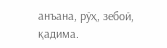анъана, рӯҳ, зебоӣ, қадима.